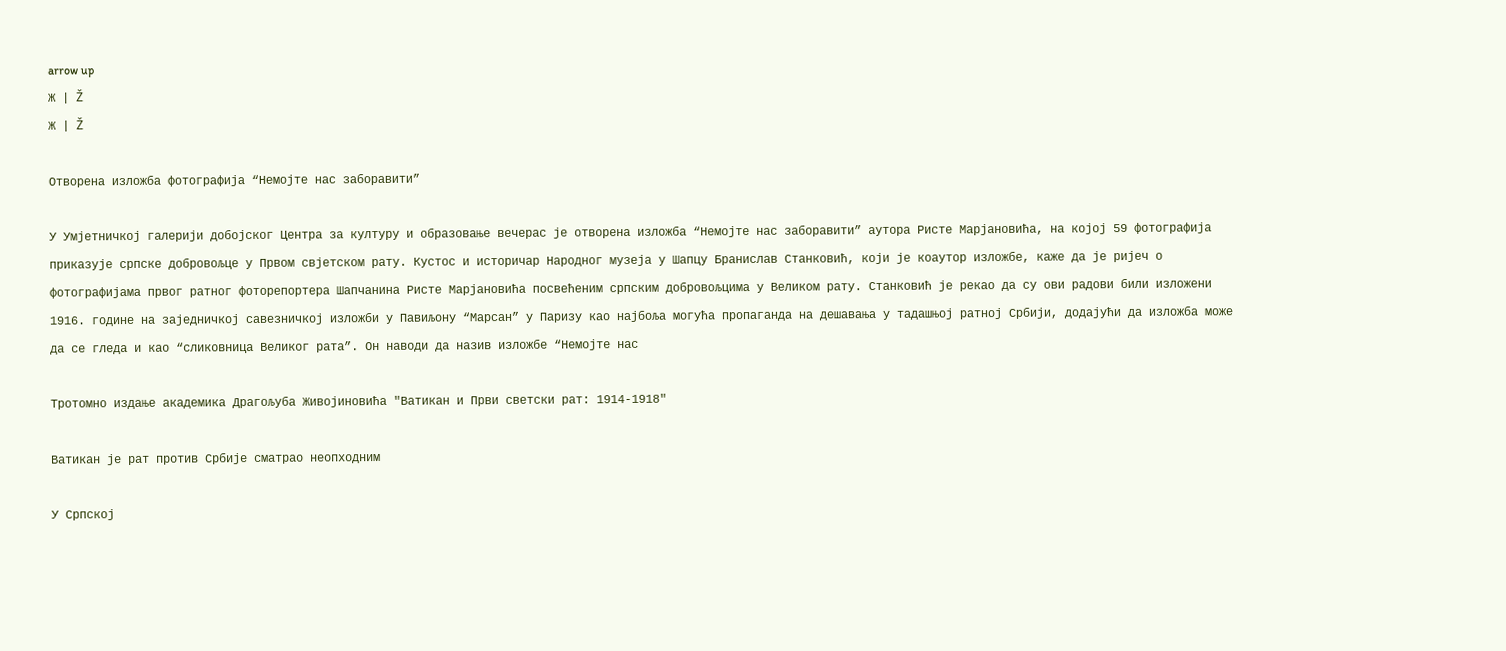arrow up
Ж | Ž
Ж | Ž

Отворена изложба фотографија “Немојте нас заборавити”

У Умјетничкој галерији добојског Центра за културу и образовање вечерас је отворена изложба “Немојте нас заборавити” аутора Ристе Марјановића, на којој 59 фотографија приказује српске добровољце у Првом свјетском рату. Кустос и историчар Народног музеја у Шапцу Бранислав Станковић, који је коаутор изложбе, каже да је ријеч о фотографијама првог ратног фоторепортера Шапчанина Ристе Марјановића посвећеним српским добровољцима у Великом рату. Станковић је рекао да су ови радови били изложени 1916. године на заједничкој савезничкој изложби у Павиљону “Марсан” у Паризу као најбоља могућа пропаганда на дешавања у тадашњој ратној Србији, додајући да изложба може да се гледа и као “сликовница Великог рата”. Он наводи да назив изложбе “Немојте нас

Tротомно издање академика Драгољуба Живојиновића "Ватикан и Први светски рат: 1914-1918"

Ватикан је рат против Србије сматрао неопходним

У Српској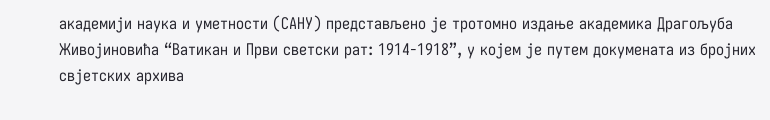академији наука и уметности (САНУ) представљено је тротомно издање академика Драгољуба Живојиновића “Ватикан и Први светски рат: 1914-1918”, у којем је путем докумената из бројних свјетских архива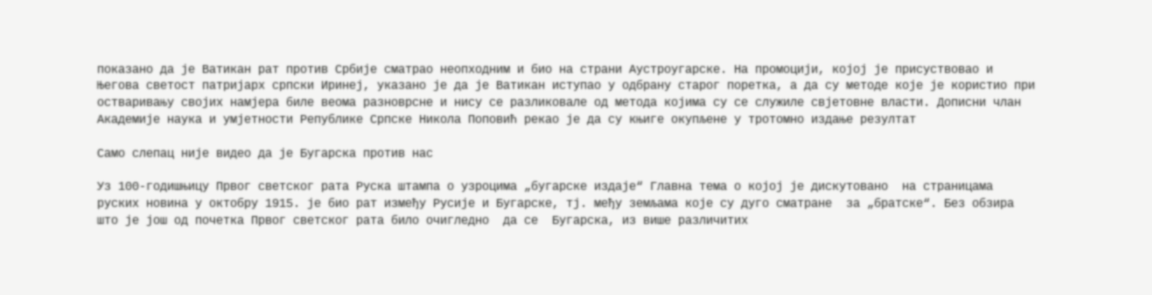показано да је Ватикан рат против Србије сматрао неопходним и био на страни Аустроугарске. На промоцији, којој је присуствовао и Његова светост патријарх српски Иринеј, указано је да је Ватикан иступао у одбрану старог поретка, а да су методе које је користио при остваривању својих намјера биле веома разноврсне и нису се разликовале од метода којима су се служиле свјетовне власти. Дописни члан Академије наука и умјетности Републике Српске Никола Поповић рекао је да су књиге окупљене у тротомно издање резултат

Само слепац није видео да је Бугарска против нас

Уз 100-годишњицу Првог светског рата Руска штампа о узроцима „бугарске издаје“ Главна тема о којој је дискутовано  на страницама руских новина у октобру 1915. је био рат између Русије и Бугарске, тј. међу земљама које су дуго сматране  за „братске“. Без обзира што је још од почетка Првог светског рата било очигледно  да се  Бугарска, из више различитих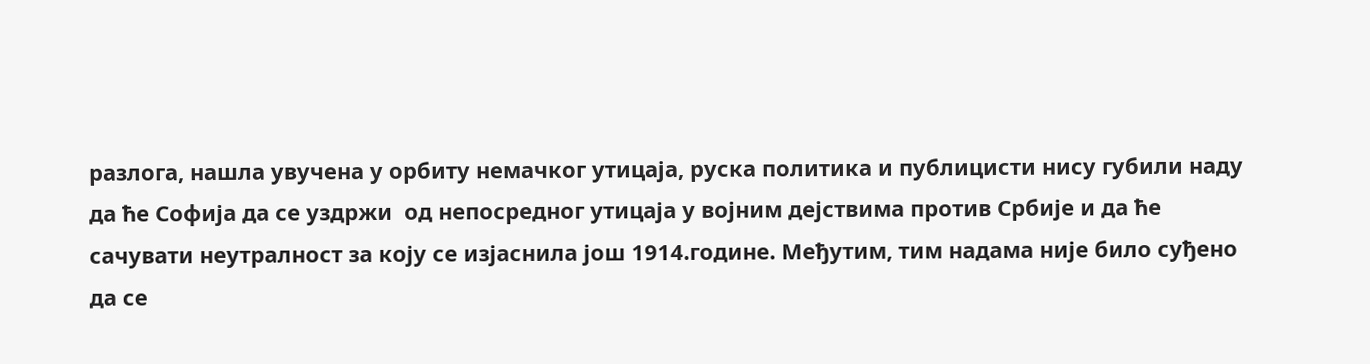разлога, нашла увучена у орбиту немачког утицаја, руска политика и публицисти нису губили наду да ће Софија да се уздржи  од непосредног утицаја у војним дејствима против Србије и да ће сачувати неутралност за коју се изјаснила још 1914.године. Међутим, тим надама није било суђено да се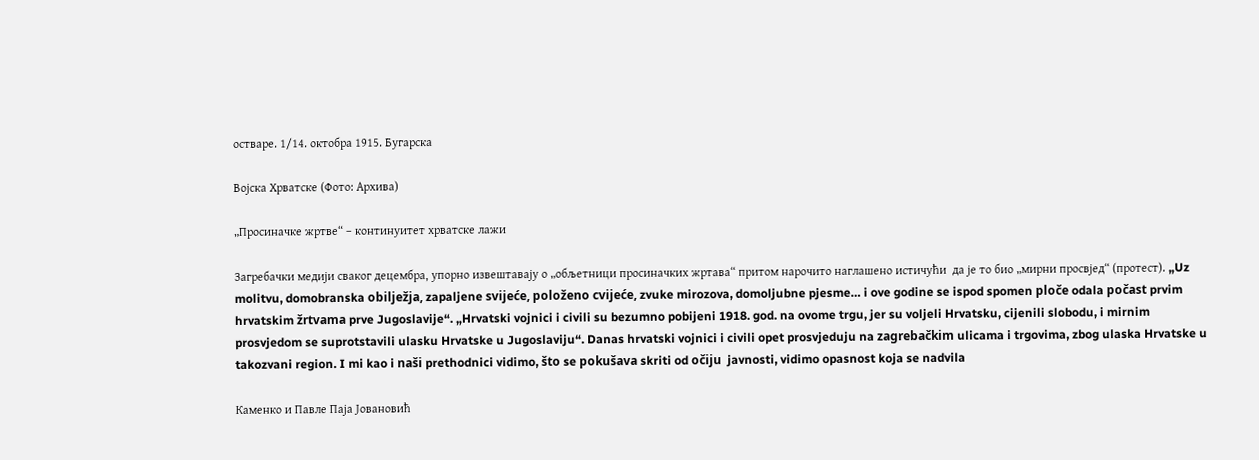остваре. 1/14. октобра 1915. Бугарска

Војска Хрватске (Фото: Архива)

„Просиначке жртве“ – континуитет хрватске лажи

Загребачки медији сваког децембра, упорно извештавају о „обљетници просиначких жртава“ притом нарочито наглашено истичући  да је то био „мирни просвјед“ (протест). „Uz molitvu, domobranska obilježja, zapaljene svijeće, položeno cvijeće, zvuke mirozova, domoljubne pjesme… i ove godine se ispod spomen ploče odala počast prvim hrvatskim žrtvama prve Jugoslavije“. „Hrvatski vojnici i civili su bezumno pobijeni 1918. god. na ovome trgu, jer su voljeli Hrvatsku, cijenili slobodu, i mirnim prosvjedom se suprotstavili ulasku Hrvatske u Jugoslaviju“. Danas hrvatski vojnici i civili opet prosvjeduju na zagrebačkim ulicama i trgovima, zbog ulaska Hrvatske u takozvani region. I mi kao i naši prethodnici vidimo, što se pokušava skriti od očiju  javnosti, vidimo opasnost koja se nadvila

Каменко и Павле Паја Јовановић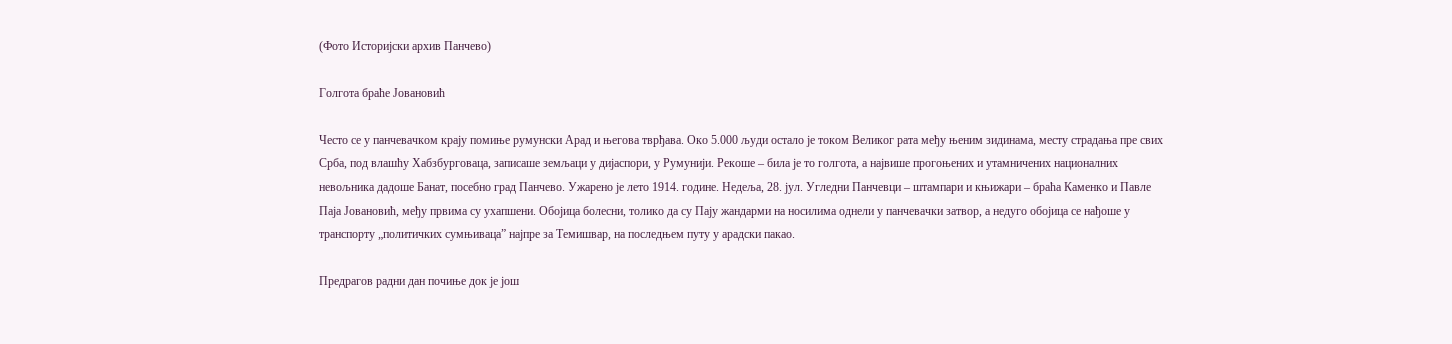(Фото Историјски архив Панчево)

Голгота браће Јовановић

Често се у панчевачком крају помиње румунски Арад и његова тврђава. Око 5.000 људи остало је током Великог рата међу њеним зидинама, месту страдања пре свих Срба, под влашћу Хабзбурговаца, записаше земљаци у дијаспори, у Румунији. Рекоше – била је то голгота, а највише прогоњених и утамничених националних невољника дадоше Банат, посебно град Панчево. Ужарено је лето 1914. године. Недеља, 28. јул. Угледни Панчевци – штампари и књижари – браћа Каменко и Павле Паја Јовановић, међу првима су ухапшени. Обојица болесни, толико да су Пају жандарми на носилима однели у панчевачки затвор, а недуго обојица се нађоше у транспорту „политичких сумњиваца” најпре за Темишвар, на последњем путу у арадски пакао.

Предрагов радни дан почиње док је још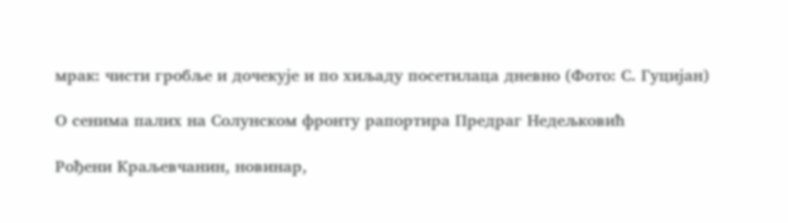мрак: чисти гробље и дочекује и по хиљаду посетилаца дневно (Фото: С. Гуцијан)

О сенима палих на Солунском фронту рапортира Предраг Недељковић

Рођени Краљевчанин, новинар,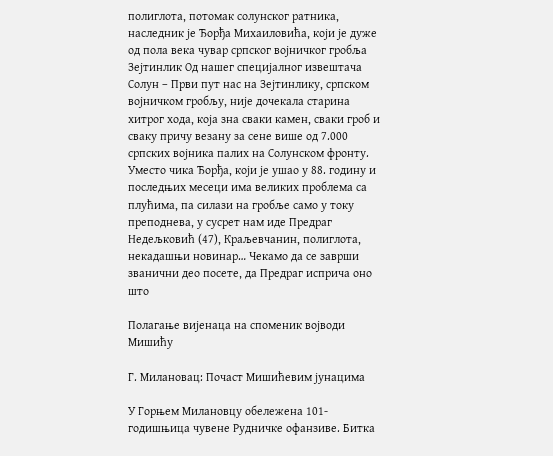полиглота, потомак солунског ратника, наследник је Ђорђа Михаиловића, који је дуже од пола века чувар српског војничког гробља Зејтинлик Од нашег специјалног извештача Солун – Први пут нас на Зејтинлику, српском војничком гробљу, није дочекала старина хитрог хода, која зна сваки камен, сваки гроб и сваку причу везану за сене више од 7.000 српских војника палих на Солунском фронту. Уместо чика Ђорђа, који је ушао у 88. годину и последњих месеци има великих проблема са плућима, па силази на гробље само у току преподнева, у сусрет нам иде Предраг Недељковић (47), Краљевчанин, полиглота, некадашњи новинар… Чекамо да се заврши званични део посете, да Предраг исприча оно што

Полагање вијенаца на споменик војводи Мишићу

Г. Милановац: Почаст Мишићевим јунацима

У Горњем Милановцу обележена 101-годишњица чувене Рудничке офанзиве. Битка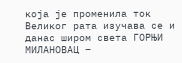која је променила ток Великог рата изучава се и данас широм света ГОРЊИ МИЛАНОВАЦ –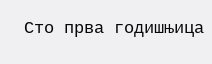Сто прва годишњица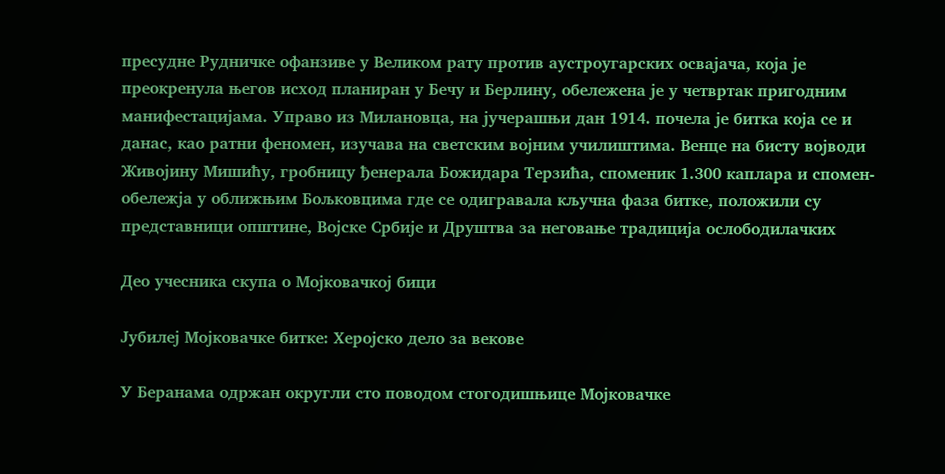пресудне Рудничке офанзиве у Великом рату против аустроугарских освајача, која је преокренула његов исход планиран у Бечу и Берлину, обележена је у четвртак пригодним манифестацијама. Управо из Милановца, на јучерашњи дан 1914. почела је битка која се и данас, као ратни феномен, изучава на светским војним училиштима. Венце на бисту војводи Живојину Мишићу, гробницу ђенерала Божидара Терзића, споменик 1.300 каплара и спомен-обележја у оближњим Бољковцима где се одигравала кључна фаза битке, положили су представници општине, Војске Србије и Друштва за неговање традиција ослободилачких

Део учесника скупа о Мојковачкој бици

Јубилеј Мојковачке битке: Херојско дело за векове

У Беранама одржан округли сто поводом стогодишњице Мојковачке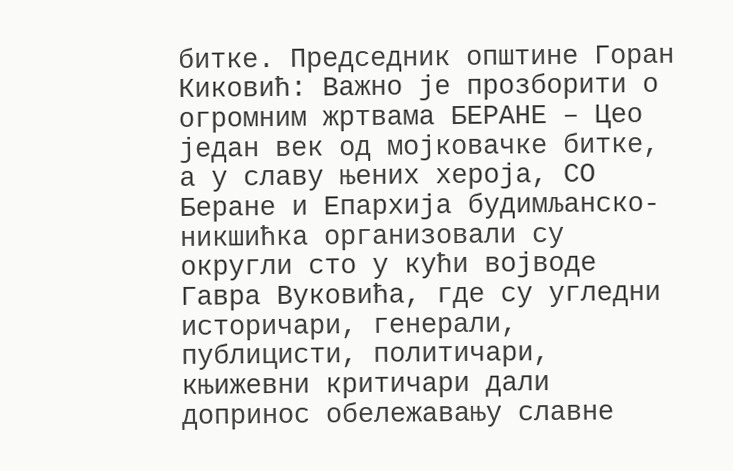битке. Председник општине Горан Киковић: Важно је прозборити о огромним жртвама БЕРАНЕ – Цео један век од мојковачке битке, а у славу њених хероја, СО Беране и Епархија будимљанско-никшићка организовали су округли сто у кући војводе Гавра Вуковића, где су угледни историчари, генерали, публицисти, политичари, књижевни критичари дали допринос обележавању славне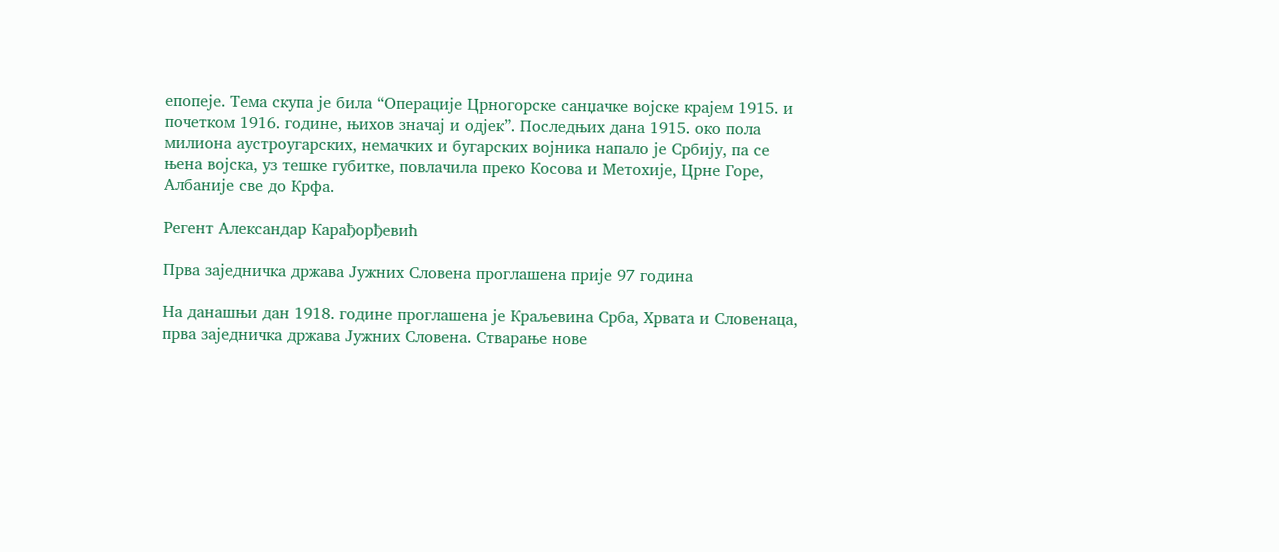епопеје. Тема скупа је била “Операције Црногорске санџачке војске крајем 1915. и почетком 1916. године, њихов значај и одјек”. Последњих дана 1915. око пола милиона аустроугарских, немачких и бугарских војника напало је Србију, па се њена војска, уз тешке губитке, повлачила преко Косова и Метохије, Црне Горе, Албаније све до Крфа.

Регент Александар Карађорђевић

Прва заједничка држава Јужних Словена проглашена прије 97 година

На данашњи дан 1918. године проглашена је Краљевина Срба, Хрвата и Словенаца, прва заједничка држава Јужних Словена. Стварање нове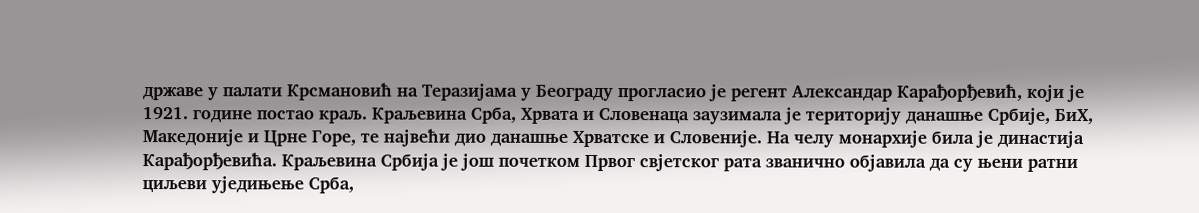државе у палати Крсмановић на Теразијама у Београду прогласио је регент Александар Карађорђевић, који је 1921. године постао краљ. Краљевина Срба, Хрвата и Словенаца заузимала је територију данашње Србије, БиХ, Македоније и Црне Горе, те највећи дио данашње Хрватске и Словеније. На челу монархије била је династија Карађорђевића. Краљевина Србија је још почетком Првог свјетског рата званично објавила да су њени ратни циљеви уједињење Срба,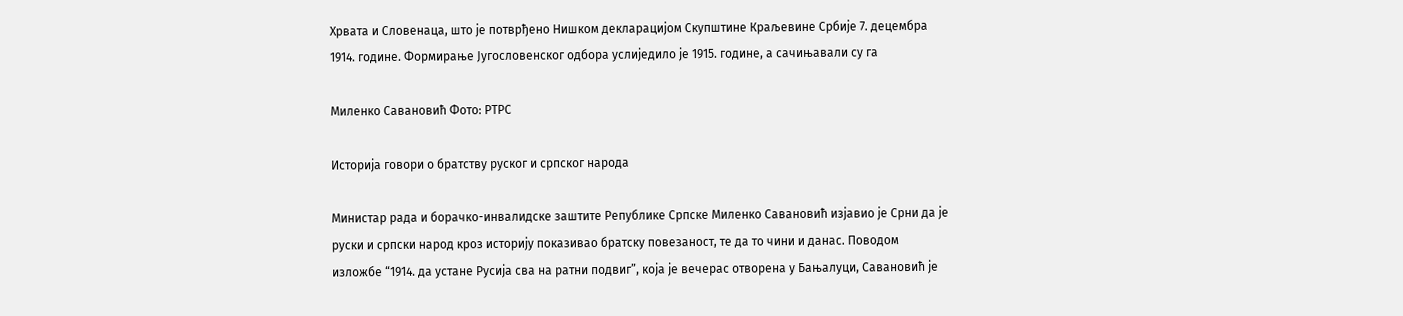Хрвата и Словенаца, што је потврђено Нишком декларацијом Скупштине Краљевине Србије 7. децембра 1914. године. Формирање Југословенског одбора услиједило је 1915. године, а сачињавали су га

Миленко Савановић Фото: РТРС

Историја говори о братству руског и српског народа

Министар рада и борачко-инвалидске заштите Републике Српске Миленко Савановић изјавио је Срни да је руски и српски народ кроз историју показивао братску повезаност, те да то чини и данас. Поводом изложбе “1914. да устане Русија сва на ратни подвиг”, која је вечерас отворена у Бањалуци, Савановић је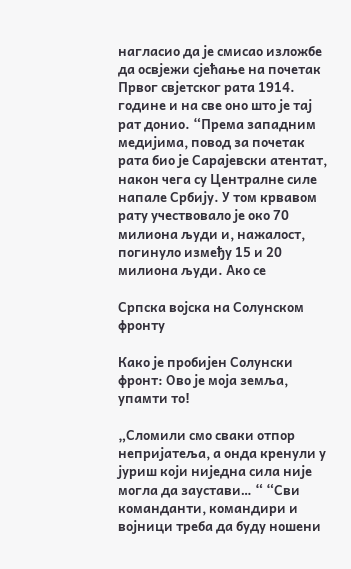нагласио да је смисао изложбе да освјежи сјећање на почетак Првог свјетског рата 1914. године и на све оно што је тај рат донио. “Према западним медијима, повод за почетак рата био је Сарајевски атентат, након чега су Централне силе напале Србију. У том крвавом рату учествовало је око 70 милиона људи и, нажалост, погинуло између 15 и 20 милиона људи. Ако се

Српска војска на Солунском фронту

Како је пробијен Солунски фронт: Ово је моја земља, упамти то!

„Сломили смо сваки отпор непријатеља, а онда кренули у јуриш који ниједна сила није могла да заустави… “ “Сви команданти, командири и војници треба да буду ношени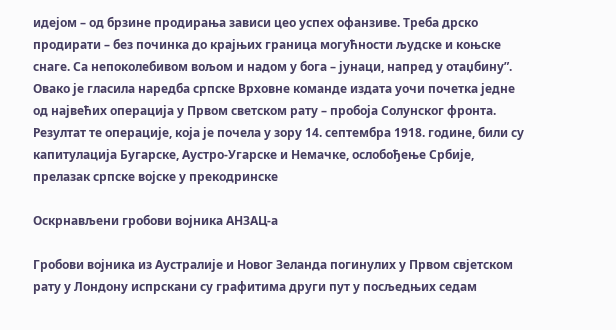идејом – од брзине продирања зависи цео успех офанзиве. Треба дрско продирати – без починка до крајњих граница могућности људске и коњске снаге. Са непоколебивом вољом и надом у бога – јунаци, напред у отаџбину”. Овако је гласила наредба српске Врховне команде издата уочи почетка једне од највећих операција у Првом светском рату – пробоја Солунског фронта. Резултат те операције, која је почела у зору 14. септембра 1918. године, били су капитулација Бугарске, Аустро-Угарске и Немачке, ослобођење Србије, прелазак српске војске у прекодринске

Оскрнављени гробови војника АНЗАЦ-а

Гробови војника из Аустралије и Новог Зеланда погинулих у Првом свјетском рату у Лондону испрскани су графитима други пут у посљедњих седам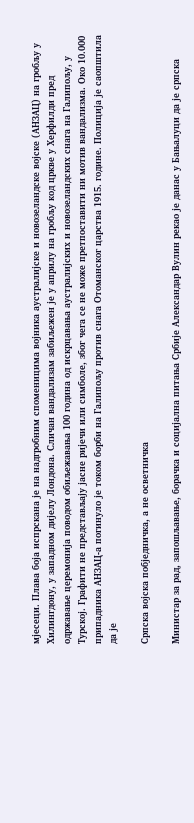мјесеци. Плава боја испрскана је на надгробним споменицима војника аустралијске и новозеландске војске (АНЗАЦ) на гробљу у Хилингдону, у западном дијелу Лондона. Сличан вандализам забиљежен је у априлу на гробљу код цркве у Херфилди пред одржавање церемонија поводом обиљежавања 100 година од искрцавања аустралијских и новозеландских снага на Галипољу, у Турској. Графити не представљају јасне ријечи или симболе, због чега се не може претпоставити ни мотив вандализма. Око 10.000 припадника АНЗАЦ-а погинуло је током борби на Галипољу против снага Отоманског царства 1915. године. Полиција је саопштила да је

Српска војска побједничка, а не осветничка

Министар за рад, запошљавање, борачка и социјална питања Србије Александар Вулин рекао је данас у Бањалуци да је српска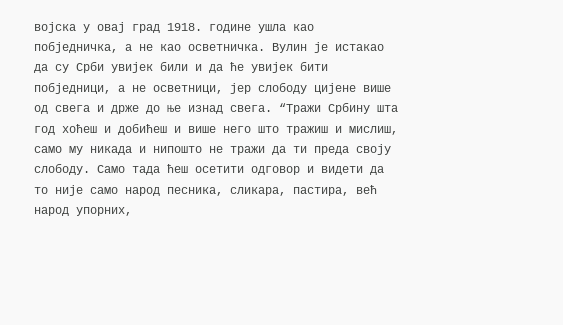војска у овај град 1918. године ушла као побједничка, а не као осветничка. Вулин је истакао да су Срби увијек били и да ће увијек бити побједници, а не осветници, јер слободу цијене више од свега и држе до ње изнад свега. “Тражи Србину шта год хоћеш и добићеш и више него што тражиш и мислиш, само му никада и нипошто не тражи да ти преда своју слободу. Само тада ћеш осетити одговор и видети да то није само народ песника, сликара, пастира, већ народ упорних,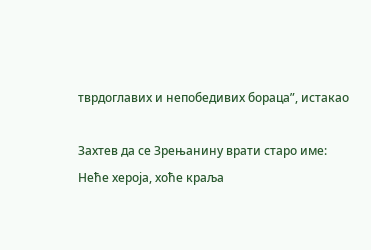тврдоглавих и непобедивих бораца”, истакао

Захтев да се Зрењанину врати старо име: Неће хероја, хоће краља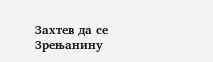Захтев да се Зрењанину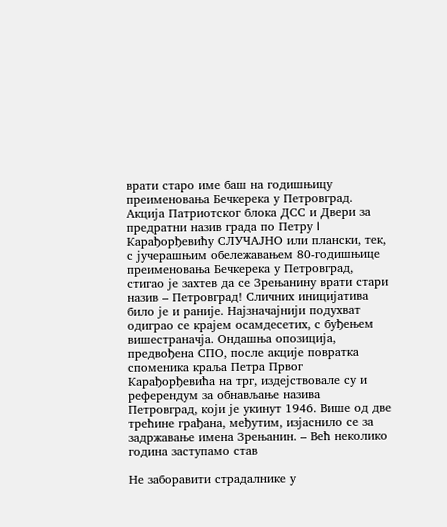врати старо име баш на годишњицу преименовања Бечкерека у Петровград. Акција Патриотског блока ДСС и Двери за предратни назив града по Петру I Карађорђевићу СЛУЧАЈНО или плански, тек, с јучерашњим обележавањем 80-годишњице преименовања Бечкерека у Петровград, стигао је захтев да се Зрењанину врати стари назив – Петровград! Сличних иницијатива било је и раније. Најзначајнији подухват одиграо се крајем осамдесетих, с буђењем вишестраначја. Ондашња опозиција, предвођена СПО, после акције повратка споменика краља Петра Првог Карађорђевића на трг, издејствовале су и референдум за обнављање назива Петровград, који је укинут 1946. Више од две трећине грађана, међутим, изјаснило се за задржавање имена Зрењанин. – Већ неколико година заступамо став

Не заборавити страдалнике у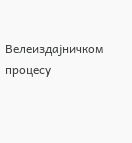Велеиздајничком процесу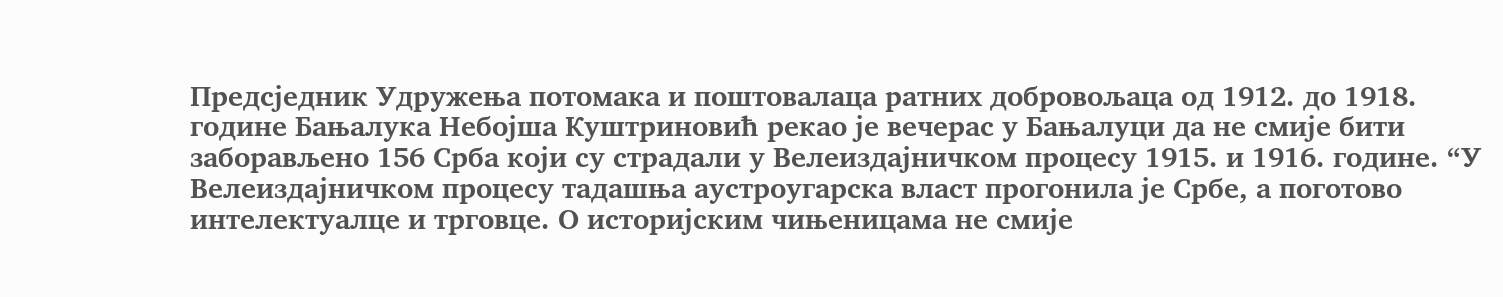Предсједник Удружења потомака и поштовалаца ратних добровољаца од 1912. до 1918. године Бањалука Небојша Куштриновић рекао је вечерас у Бањалуци да не смије бити заборављено 156 Срба који су страдали у Велеиздајничком процесу 1915. и 1916. године. “У Велеиздајничком процесу тадашња аустроугарска власт прогонила је Србе, а поготово интелектуалце и трговце. О историјским чињеницама не смије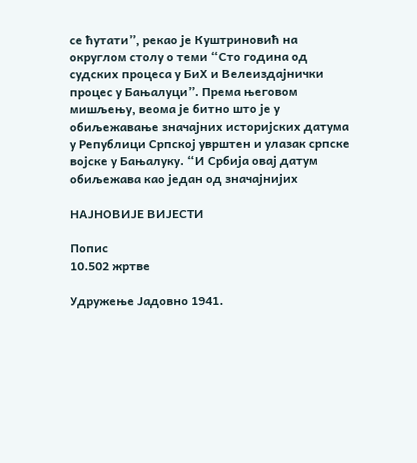се ћутати”, рекао је Куштриновић на округлом столу о теми “Сто година од судских процеса у БиХ и Велеиздајнички процес у Бањалуци”. Према његовом мишљењу, веома је битно што је у обиљежавање значајних историјских датума у Републици Српској уврштен и улазак српске војске у Бањалуку. “И Србија овај датум обиљежава као један од значајнијих

НАЈНОВИЈЕ ВИЈЕСТИ

Попис
10.502 жртве

Удружење Јадовно 1941.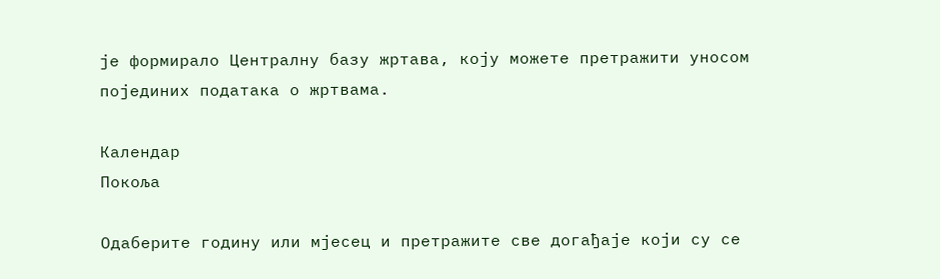је формирало Централну базу жртава, коју можете претражити уносом појединих података о жртвама.

Календар
Покоља

Одаберите годину или мјесец и претражите све догађаје који су се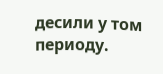десили у том периоду.